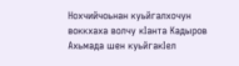Нохчийчоьнан куьйгалхочун воккхаха волчу кIанта Кадыров Ахьмада шен куьйгакIел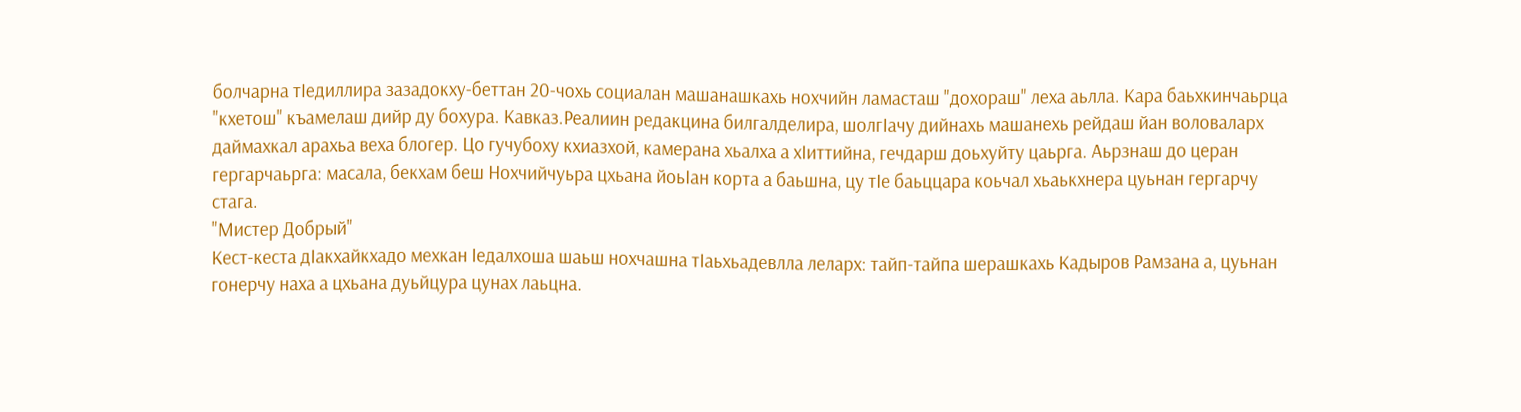болчарна тIедиллира зазадокху-беттан 20-чохь социалан машанашкахь нохчийн ламасташ "дохораш" леха аьлла. Кара баьхкинчаьрца "кхетош" къамелаш дийр ду бохура. Кавказ.Реалиин редакцина билгалделира, шолгIачу дийнахь машанехь рейдаш йан воловаларх даймахкал арахьа веха блогер. Цо гучубоху кхиазхой, камерана хьалха а хIиттийна, гечдарш доьхуйту цаьрга. Аьрзнаш до церан гергарчаьрга: масала, бекхам беш Нохчийчуьра цхьана йоьIан корта а баьшна, цу тIе баьццара коьчал хьаькхнера цуьнан гергарчу стага.
"Мистер Добрый"
Кест-кеста дIакхайкхадо мехкан Iедалхоша шаьш нохчашна тIаьхьадевлла леларх: тайп-тайпа шерашкахь Кадыров Рамзана а, цуьнан гонерчу наха а цхьана дуьйцура цунах лаьцна.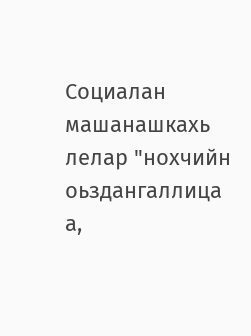Социалан машанашкахь лелар "нохчийн оьздангаллица а,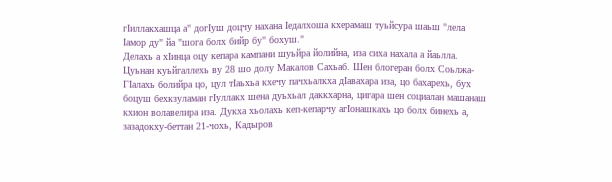гIиллакхашца а" догIуш доцчу нахана Iедалхоша кхерамаш туьйсура шаьш "лела Iамор ду" йа "шога болх бийр бу" бохуш."
Делахь а хIинца оцу кепара кампани шуьйра йолийна, иза сиха нахала а йаьлла. Цуьнан куьйгаллехь ву 28 шо долу Макалов Сахьаб. Шен блогеран болх Соьлжа-ГIалахь болийра цо, цул тIаьхьа кхечу пачхьалкха дIавахара иза, цо бахарехь, бух боцуш бехкзуламан гIуллакх шена дуьхьал даккхарна, цигара шен социалан машанаш кхион волавелира иза. Дукха хьолахь кеп-кепарчу агIонашкахь цо болх бинехь а, зазадокху-беттан 21-чохь, Кадыров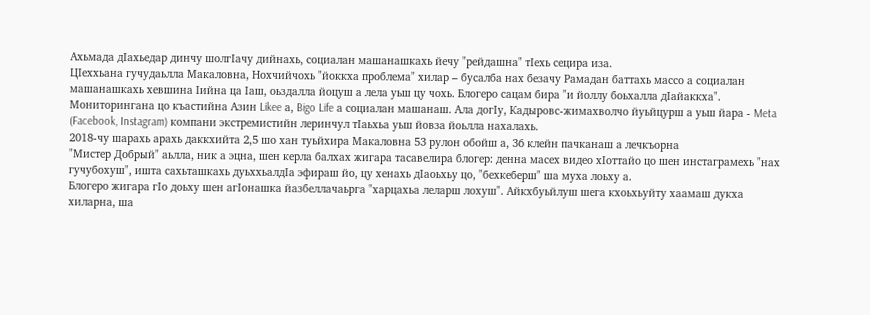Ахьмада дIахьедар динчу шолгIачу дийнахь, социалан машанашкахь йечу "рейдашна" тIехь сецира иза.
ЦIеххьана гучудаьлла Макаловна, Нохчийчохь "йоккха проблема" хилар – бусалба нах безачу Рамадан баттахь массо а социалан машанашкахь хевшина Iийна ца Iаш, оьздалла йоцуш а лела уьш цу чохь. Блогеро сацам бира "и йоллу боьхалла дIайаккха". Мониторингана цо къастийна Азин Likee а, Bigo Life а социалан машанаш. Ала догIу, Кадыровс-жимахволчо йуьйцурш а уьш йара - Meta (Facebook, Instagram) компани экстремистийн леринчул тIаьхьа уьш йовза йоьлла нахалахь.
2018-чу шарахь арахь даккхийта 2,5 шо хан туьйхира Макаловна 53 рулон обойш а, 36 клейн пачканаш а лечкъорна
"Мистер Добрый" аьлла, ник а эцна, шен керла балхах жигара тасавелира блогер: денна масех видео хIоттайо цо шен инстаграмехь "нах гучубохуш", ишта сахьташкахь дуьххьалдIа эфираш йо, цу хенахь дIаоьхьу цо, "бехкеберш" ша муха лоьху а.
Блогеро жигара гIо доьху шен агIонашка йазбеллачаьрга "харцахьа леларш лохуш". Айкхбуьйлуш шега кхоьхьуйту хаамаш дукха хиларна, ша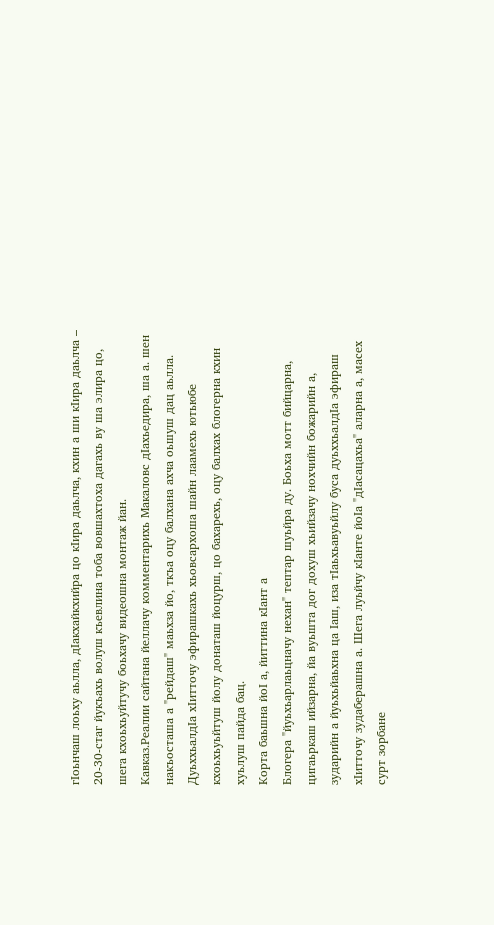гIоьнчаш лоьху аьлла, дIакхайкхийра цо кIира даьлча, кхин а ши кIира даьлча – 20-30-стаг йукъахь волуш къевлина тоба вовшахтоха дагахь ву ша элира цо, шега кхоьхьуйтучу боьхачу видеошна монтаж йан.
Кавказ.Реалии сайтана йеллачу комментарихь Макаловс дIахьедира, ша а. шен накъосташа а "рейдаш" маьхза йо, ткъа оцу балхана ахча оьшуш дац аьлла. ДуьххьалдIа хIитточу эфирашкахь хьовсархоша шайн лаамехь ютьюбе кхоьхьуьйтуш йолу донаташ йоцурш, цо бахарехь, оцу балхах блогерна кхин хуьлуш пайда бац.
Корта баьшна йоI а, йиттина кIант а
Блогера "йуьхьарлаьцначу нехан" тептар шуьйра ду. Боьха мотт бийцарна, цигаьркаш ийзарна, йа вуьшта дог дохуш хьийзачу нохчийн божарийн а, зударийн а йуьхьйаьхна ца Iаш, иза тIаьхьавуьйлу буса дуьххьалдIа эфираш хIитточу зудаберашна а. Шега луьйчу кIанте йоIа "дIасацахьа" аларна а, масех сурт зорбане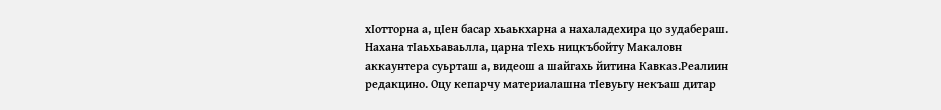хIотторна а, цIен басар хьаькхарна а нахаладехира цо зудабераш.
Нахана тIаьхьаваьлла, царна тIехь ницкъбойту Макаловн аккаунтера суьрташ а, видеош а шайгахь йитина Кавказ.Реалиин редакцино. Оцу кепарчу материалашна тIевуьгу некъаш дитар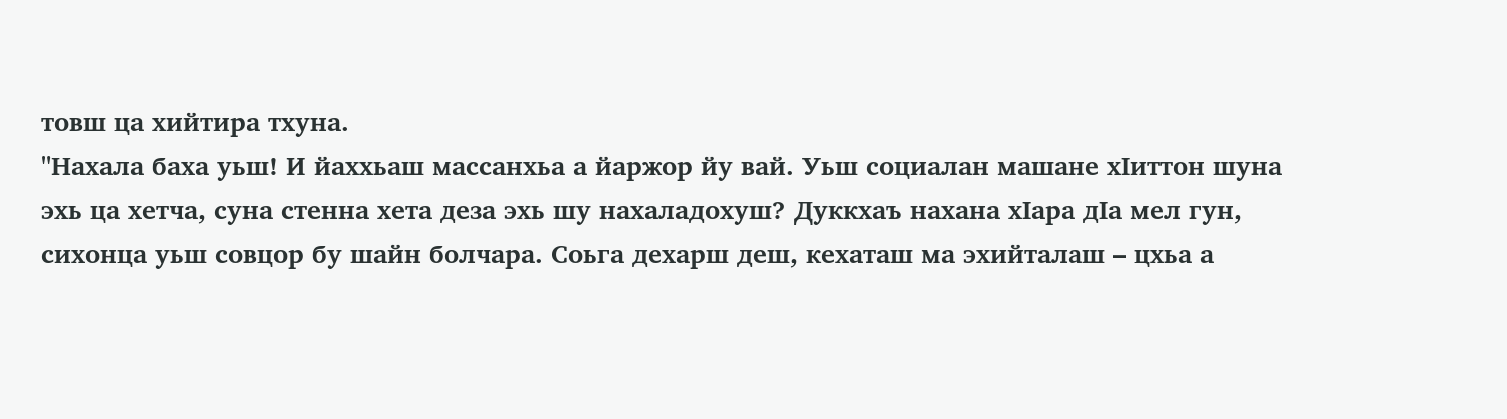товш ца хийтира тхуна.
"Нахала баха уьш! И йаххьаш массанхьа а йаржор йу вай. Уьш социалан машане хIиттон шуна эхь ца хетча, суна стенна хета деза эхь шу нахаладохуш? Дуккхаъ нахана хIара дIа мел гун, сихонца уьш совцор бу шайн болчара. Соьга дехарш деш, кехаташ ма эхийталаш – цхьа а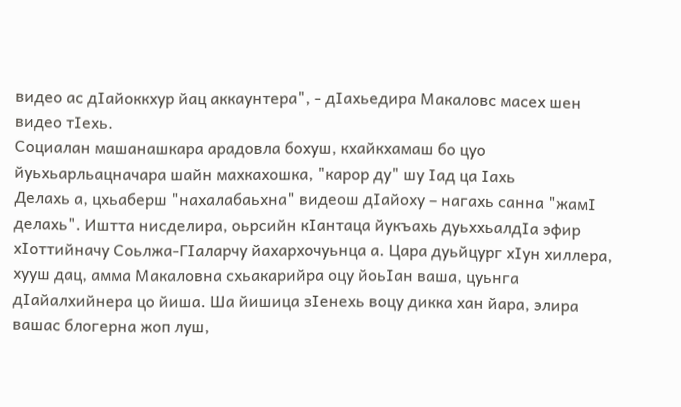видео ас дIайоккхур йац аккаунтера", - дIахьедира Макаловс масех шен видео тIехь.
Социалан машанашкара арадовла бохуш, кхайкхамаш бо цуо йуьхьарльацначара шайн махкахошка, "карор ду" шу Iад ца Iахь
Делахь а, цхьаберш "нахалабаьхна" видеош дIайоху – нагахь санна "жамI делахь". Иштта нисделира, оьрсийн кIантаца йукъахь дуьххьалдIа эфир хIоттийначу Соьлжа-ГIаларчу йахархочуьнца а. Цара дуьйцург хIун хиллера, хууш дац, амма Макаловна схьакарийра оцу йоьIан ваша, цуьнга дIайалхийнера цо йиша. Ша йишица зIенехь воцу дикка хан йара, элира вашас блогерна жоп луш,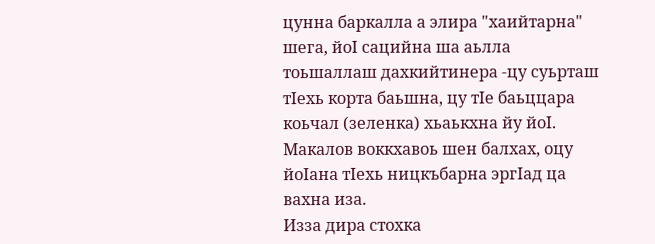цунна баркалла а элира "хаийтарна" шега, йоI сацийна ша аьлла тоьшаллаш дахкийтинера -цу суьрташ тIехь корта баьшна, цу тIе баьццара коьчал (зеленка) хьаькхна йу йоI. Макалов воккхавоь шен балхах, оцу йоIана тIехь ницкъбарна эргIад ца вахна иза.
Изза дира стохка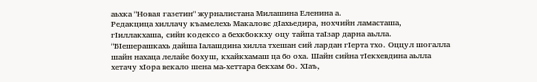аьхка "Новая газетин" журналистана Милашина Еленина а.
Редакцица хиллачу къамелехь Макаловс дIахьедира, нохчийн ламасташа, гIиллакхаша, сийн кодексо а бехкбоккху оцу тайпа таIзар дарна аьлла.
"БIешерашкахь дайша Iалашдина хилла тхешан сий лардан гIерта тхо. Оццул шогалла шайн нахаца лелайе бохуш, кхайкхамаш ца бо оха. Шайн сийна тIекхевдина аьлла хетачу хIора векало шена ма-хеттара бекхам бо. ХIаъ,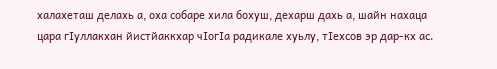халахеташ делахь а, оха собаре хила бохуш, дехарш дахь а, шайн нахаца цара гIуллакхан йистйаккхар чIогIа радикале хуьлу, тIехсов эр дар-кх ас.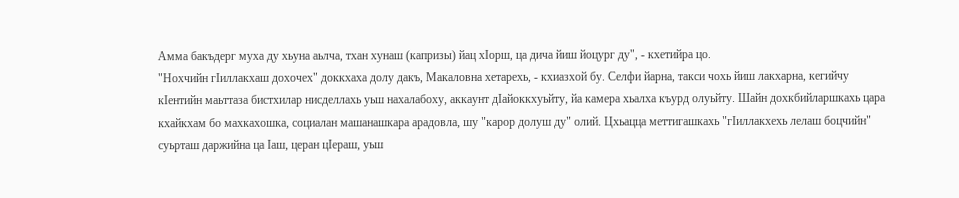Амма бакъдерг муха ду хьуна аьлча, тхан хунаш (капризы) йац хIорш, ца дича йиш йоцург ду", - кхетийра цо.
"Нохчийн гIиллакхаш дохочех" доккхаха долу дакъ, Макаловна хетарехь, - кхиазхой бу. Селфи йарна, такси чохь йиш лакхарна, кегийчу кIентийн маьттаза бистхилар нисделлахь уьш нахалабоху, аккаунт дIайоккхуьйту, йа камера хьалха къурд олуьйту. Шайн дохкбийларшкахь цара кхайкхам бо махкахошка, социалан машанашкара арадовла, шу "карор долуш ду" олий. Цхьацца меттигашкахь "гIиллакхехь лелаш боцчийн" суьрташ даржийна ца Iаш, церан цIераш, уьш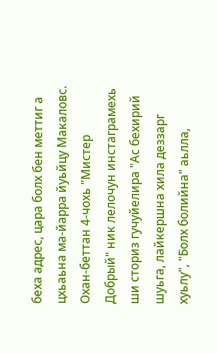беха адрес, цара болх бен меттиг а цхьаьна ма-йарра йуьйцу Макаловс.
Охан-беттан 4-чохь "Мистер Добрый" ник лелочун инстаграмехь ши сториз гучуйелира "Ас бехирий шуьга, лайкершна хила деззарг хуьлу", "Болх болийна" аьлла,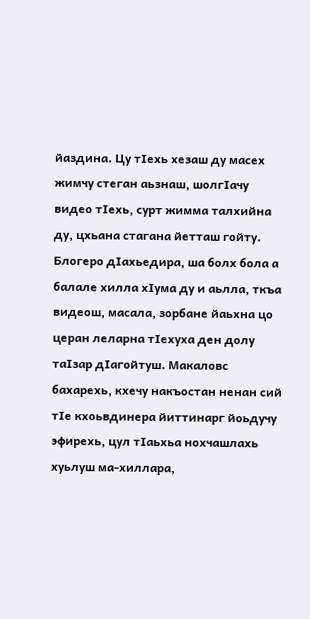йаздина. Цу тIехь хезаш ду масех жимчу стеган аьзнаш, шолгIачу видео тIехь, сурт жимма талхийна ду, цхьана стагана йетташ гойту.
Блогеро дIахьедира, ша болх бола а балале хилла хIума ду и аьлла, ткъа видеош, масала, зорбане йаьхна цо церан леларна тIехуха ден долу таIзар дIагойтуш. Макаловс бахарехь, кхечу накъостан ненан сий тIе кхоьвдинера йиттинарг йоьдучу эфирехь, цул тIаьхьа нохчашлахь хуьлуш ма-хиллара,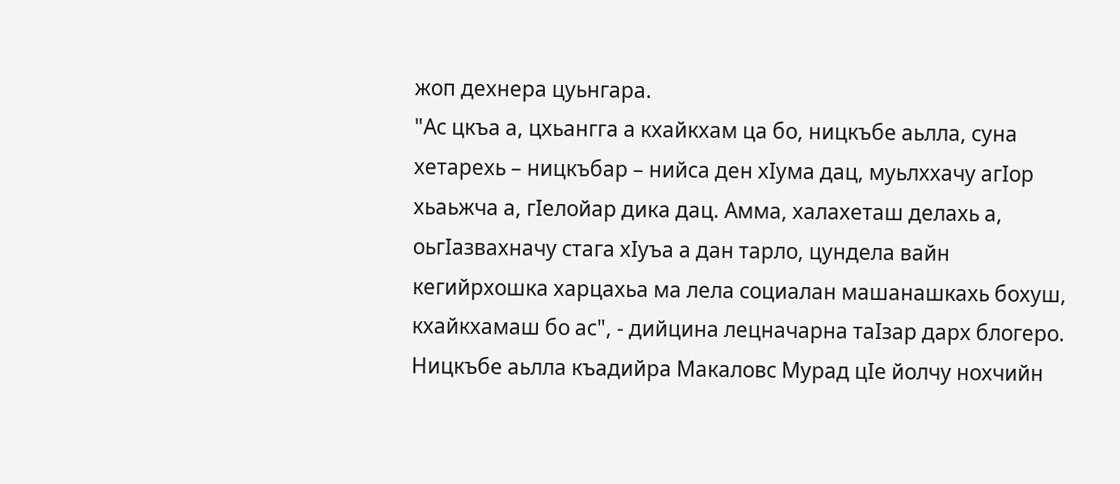жоп дехнера цуьнгара.
"Ас цкъа а, цхьангга а кхайкхам ца бо, ницкъбе аьлла, суна хетарехь – ницкъбар – нийса ден хIума дац, муьлххачу агIор хьаьжча а, гIелойар дика дац. Амма, халахеташ делахь а, оьгIазвахначу стага хIуъа а дан тарло, цундела вайн кегийрхошка харцахьа ма лела социалан машанашкахь бохуш, кхайкхамаш бо ас", - дийцина лецначарна таIзар дарх блогеро.
Ницкъбе аьлла къадийра Макаловс Мурад цIе йолчу нохчийн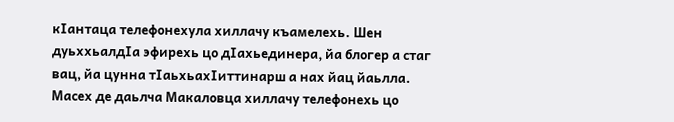кIантаца телефонехула хиллачу къамелехь. Шен дуьххьалдIа эфирехь цо дIахьединера, йа блогер а стаг вац, йа цунна тIаьхьахIиттинарш а нах йац йаьлла. Масех де даьлча Макаловца хиллачу телефонехь цо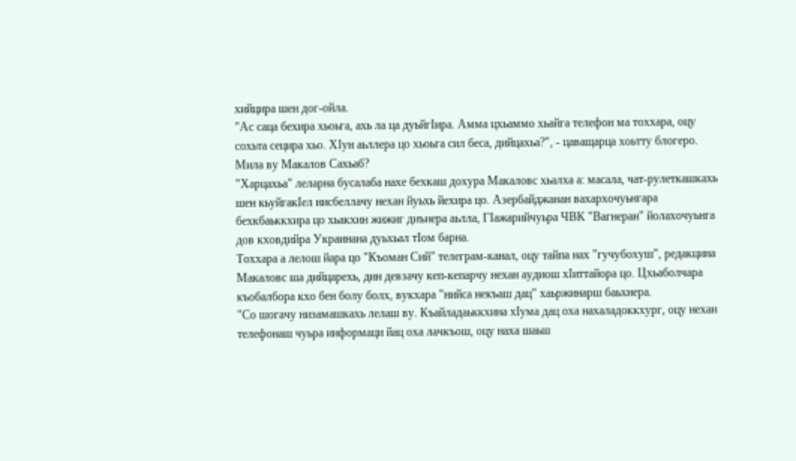хийцира шен дог-ойла.
"Ас саца бехира хьоьга, ахь ла ца дуьйгIира. Амма цхьаммо хьайга телефон ма тоххара, оцу сохьта сецира хьо. ХIун аьллера цо хьоьга сил беса, дийцахьа?", - цаващарца хоьтту блогеро.
Мила ву Макалов Сахьаб?
"Харцахьа" леларна бусалаба нахе бехкаш дохура Макаловс хьалха а: масала, чат-рулеткашкахь шен кьуйгакIел нисбеллачу нехан йуьхь йехира цо. Азербайджанан вахархочуьнгара бехкбаьккхира цо хьакхин жижиг диънера аьлла, ГIажарийчуьра ЧВК "Вагнеран" йолахочуьнга дов кховдийра Украинана дуьхьал тIом барна.
Тоххара а лелош йара цо "Къоман Сий" телеграм-канал, оцу тайпа нах "гучубохуш", редакцина Макаловс ша дийцарехь, дин девзачу кеп-кепарчу нехан аудиош хIиттайора цо. Цхьаболчара къобалбора кхо бен болу болх, вукхара "нийса некъаш дац" хаьржинарш баьхнера.
"Со шогачу низамашкахь лелаш ву. Къайладаьккхина хIума дац оха нахаладоккхург, оцу нехан телефонаш чуьра информаци йац оха лачкъош, оцу наха шаьш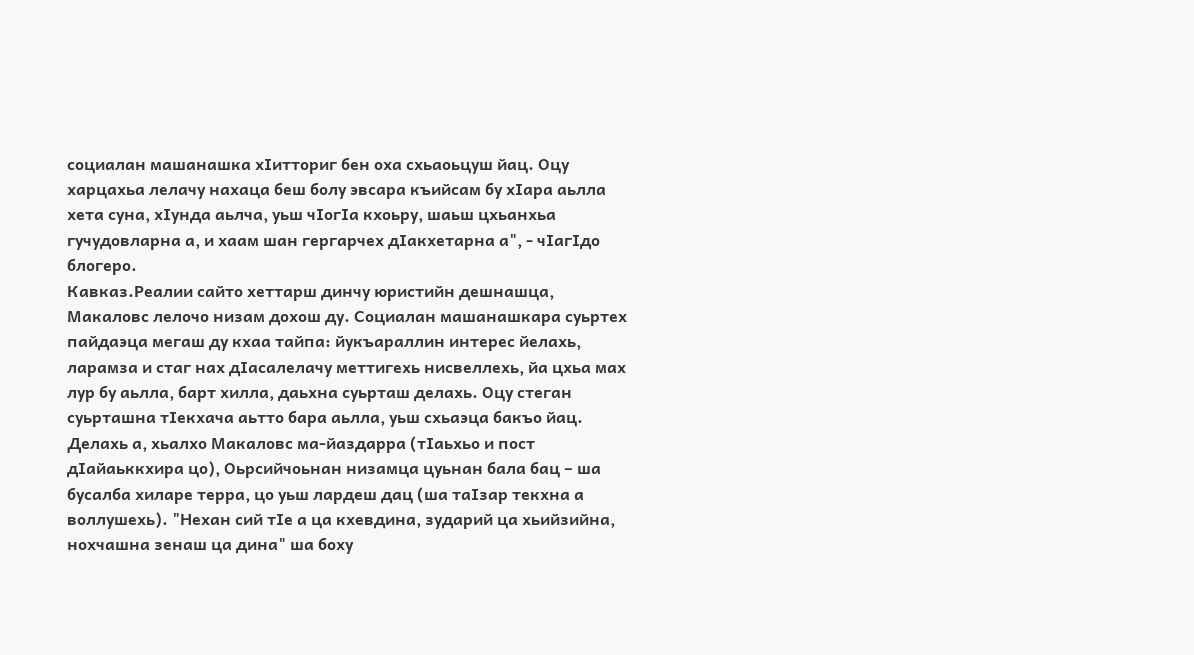социалан машанашка хIитториг бен оха схьаоьцуш йац. Оцу харцахьа лелачу нахаца беш болу эвсара къийсам бу хIара аьлла хета суна, хIунда аьлча, уьш чIогIа кхоьру, шаьш цхьанхьа гучудовларна а, и хаам шан гергарчех дIакхетарна а", - чIагIдо блогеро.
Кавказ.Реалии сайто хеттарш динчу юристийн дешнашца, Макаловс лелочо низам дохош ду. Социалан машанашкара суьртех пайдаэца мегаш ду кхаа тайпа: йукъараллин интерес йелахь, ларамза и стаг нах дIасалелачу меттигехь нисвеллехь, йа цхьа мах лур бу аьлла, барт хилла, даьхна суьрташ делахь. Оцу стеган суьрташна тIекхача аьтто бара аьлла, уьш схьаэца бакъо йац.
Делахь а, хьалхо Макаловс ма-йаздарра (тIаьхьо и пост дIайаьккхира цо), Оьрсийчоьнан низамца цуьнан бала бац – ша бусалба хиларе терра, цо уьш лардеш дац (ша таIзар текхна а воллушехь). "Нехан сий тIе а ца кхевдина, зударий ца хьийзийна, нохчашна зенаш ца дина" ша боху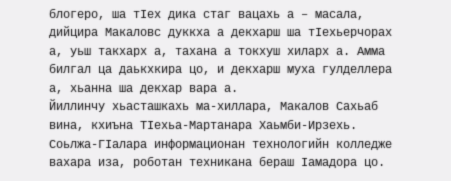блогеро, ша тIех дика стаг вацахь а – масала, дийцира Макаловс дуккха а декхарш ша тIехьерчорах а, уьш такхарх а, тахана а токхуш хиларх а. Амма билгал ца даькхкира цо, и декхарш муха гулделлера а, хьанна ша декхар вара а.
Йиллинчу хьасташкахь ма-хиллара, Макалов Сахьаб вина, кхиъна ТIехьа-Мартанара Хаьмби-Ирзехь. Соьлжа-ГIалара информационан технологийн колледже вахара иза, роботан техникана бераш Iамадора цо.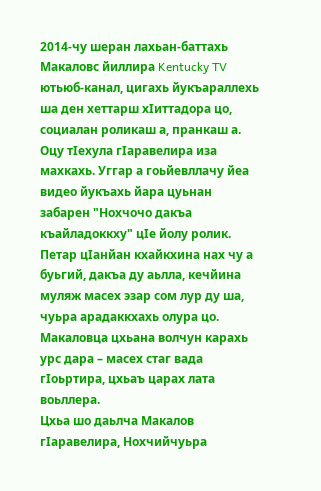2014-чу шеран лахьан-баттахь Макаловс йиллира Kentucky TV ютьюб-канал, цигахь йукъараллехь ша ден хеттарш хIиттадора цо, социалан роликаш а, пранкаш а. Оцу тIехула гIаравелира иза махкахь. Уггар а гоьйевллачу йеа видео йукъахь йара цуьнан забарен "Нохчочо дакъа къайладоккху" цIе йолу ролик. Петар цIанйан кхайкхина нах чу а буьгий, дакъа ду аьлла, кечйина муляж масех эзар сом лур ду ша, чуьра арадаккхахь олура цо. Макаловца цхьана волчун карахь урс дара – масех стаг вада гIоьртира, цхьаъ царах лата воьллера.
Цхьа шо даьлча Макалов гIаравелира, Нохчийчуьра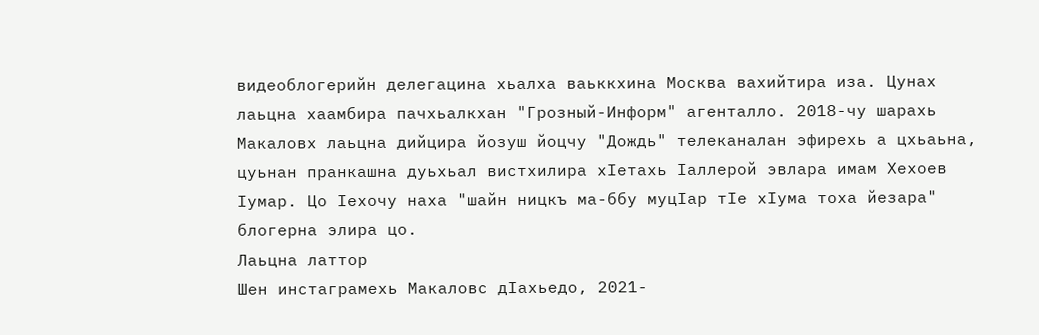видеоблогерийн делегацина хьалха ваьккхина Москва вахийтира иза. Цунах лаьцна хаамбира пачхьалкхан "Грозный-Информ" агенталло. 2018-чу шарахь Макаловх лаьцна дийцира йозуш йоцчу "Дождь" телеканалан эфирехь а цхьаьна, цуьнан пранкашна дуьхьал вистхилира хIетахь Iаллерой эвлара имам Хехоев Iумар. Цо Iехочу наха "шайн ницкъ ма-ббу муцIар тIе хIума тоха йезара" блогерна элира цо.
Лаьцна латтор
Шен инстаграмехь Макаловс дIахьедо, 2021-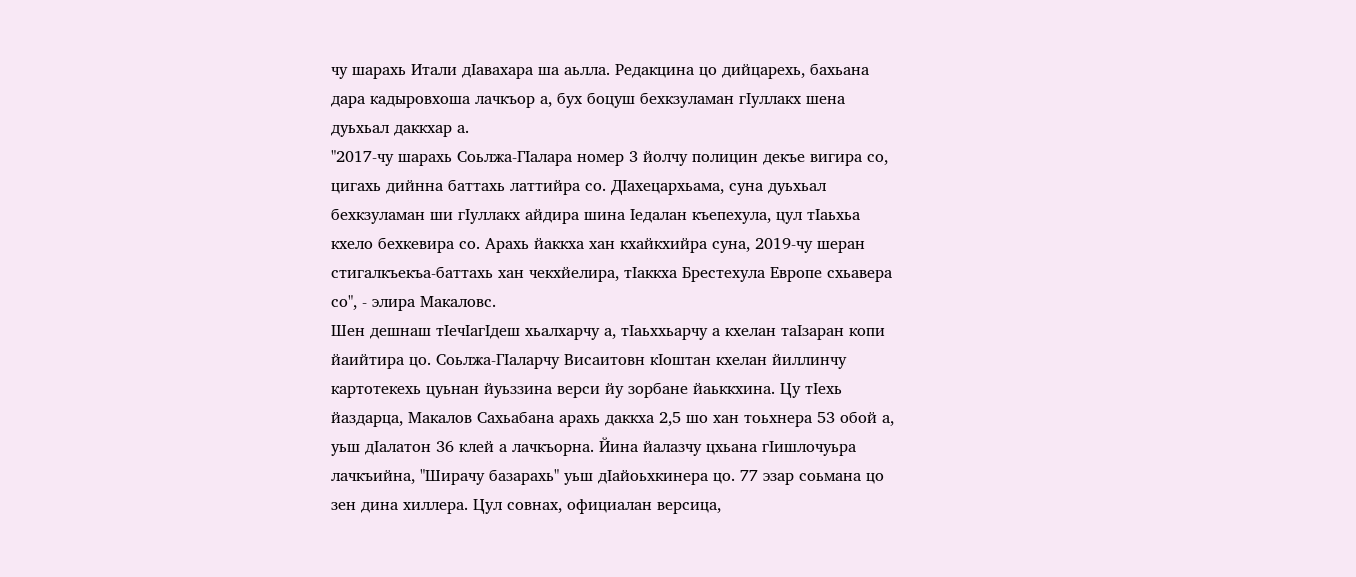чу шарахь Итали дIавахара ша аьлла. Редакцина цо дийцарехь, бахьана дара кадыровхоша лачкъор а, бух боцуш бехкзуламан гIуллакх шена дуьхьал даккхар а.
"2017-чу шарахь Соьлжа-ГIалара номер 3 йолчу полицин декъе вигира со, цигахь дийнна баттахь латтийра со. ДIахецархьама, суна дуьхьал бехкзуламан ши гIуллакх айдира шина Iедалан къепехула, цул тIаьхьа кхело бехкевира со. Арахь йаккха хан кхайкхийра суна, 2019-чу шеран стигалкъекъа-баттахь хан чекхйелира, тIаккха Брестехула Европе схьавера со", - элира Макаловс.
Шен дешнаш тIечIагIдеш хьалхарчу а, тIаьххьарчу а кхелан таIзаран копи йаийтира цо. Соьлжа-ГIаларчу Висаитовн кIоштан кхелан йиллинчу картотекехь цуьнан йуьззина верси йу зорбане йаьккхина. Цу тIехь йаздарца, Макалов Сахьабана арахь даккха 2,5 шо хан тоьхнера 53 обой а, уьш дIалатон 36 клей а лачкъорна. Йина йалазчу цхьана гIишлочуьра лачкъийна, "Ширачу базарахь" уьш дIайоьхкинера цо. 77 эзар соьмана цо зен дина хиллера. Цул совнах, официалан версица,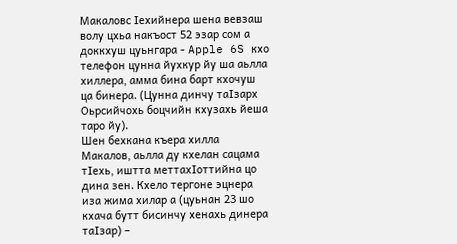Макаловс Iехийнера шена вевзаш волу цхьа накъост 52 эзар сом а доккхуш цуьнгара - Apple 6S кхо телефон цунна йухкур йу ша аьлла хиллера, амма бина барт кхочуш ца бинера. (Цунна динчу таIзарх Оьрсийчохь боцчийн кхузахь йеша таро йу).
Шен бехкана къера хилла Макалов, аьлла ду кхелан сацама тIехь, иштта меттахIоттийна цо дина зен. Кхело тергоне эцнера иза жима хилар а (цуьнан 23 шо кхача бутт бисинчу хенахь динера таIзар) –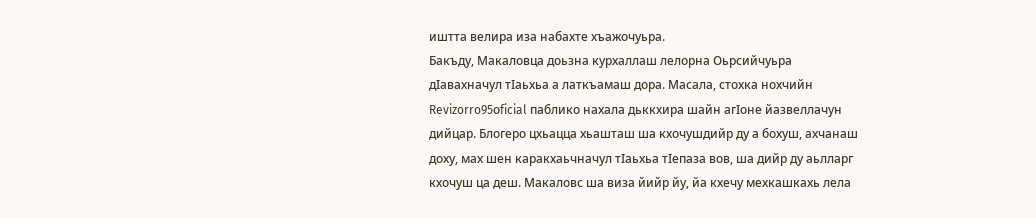иштта велира иза набахте хъажочуьра.
Бакъду, Макаловца доьзна курхаллаш лелорна Оьрсийчуьра дIавахначул тIаьхьа а латкъамаш дора. Масала, стохка нохчийн Revizorro95оficial паблико нахала дьккхира шайн агIоне йазвеллачун дийцар. Блогеро цхьацца хьашташ ша кхочушдийр ду а бохуш, ахчанаш доху, мах шен каракхаьчначул тIаьхьа тIепаза вов, ша дийр ду аьлларг кхочуш ца деш. Макаловс ша виза йийр йу, йа кхечу мехкашкахь лела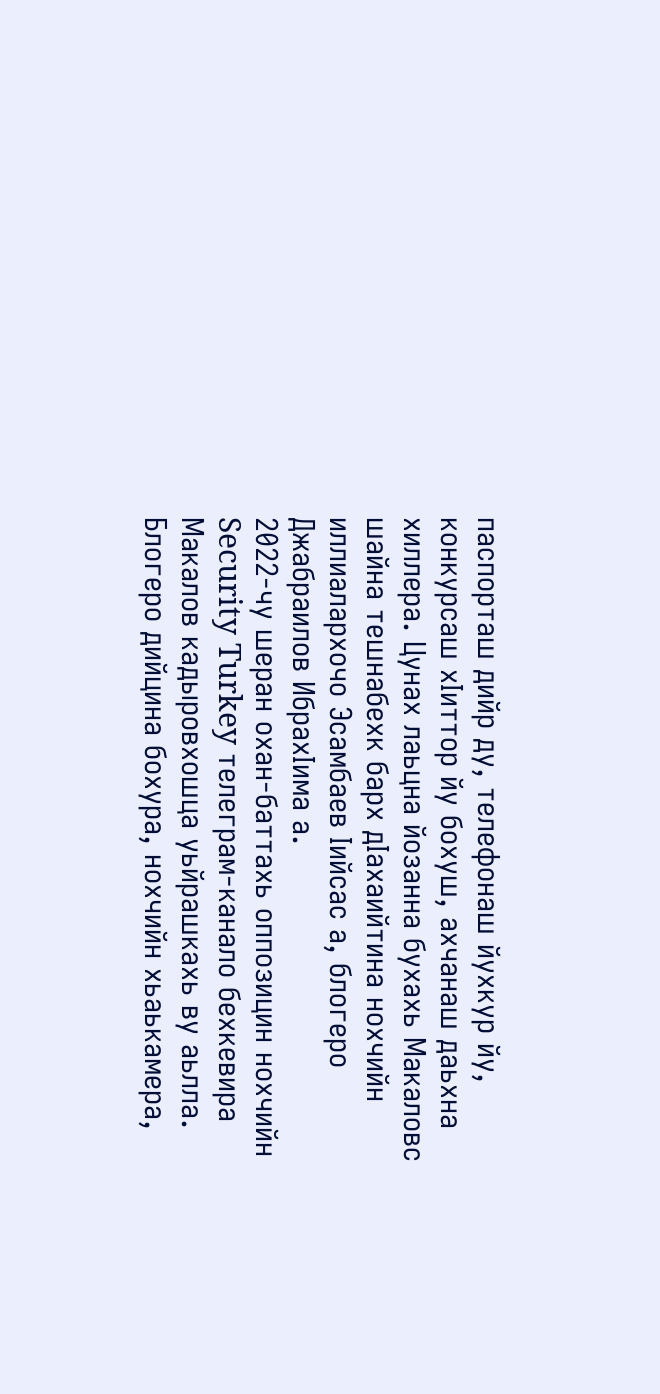паспорташ дийр ду, телефонаш йухкур йу, конкурсаш хIиттор йу бохуш, ахчанаш даьхна хиллера. Цунах лаьцна йозанна бухахь Макаловс шайна тешнабехк барх дIахаийтина нохчийн иллиалархочо Эсамбаев Iийсас а, блогеро Джабраилов ИбрахIима а.
2022-чу шеран охан-баттахь оппозицин нохчийн Security Turkey телеграм-канало бехкевира Макалов кадыровхошца уьйрашкахь ву аьлла. Блогеро дийцина бохура, нохчийн хьаькамера,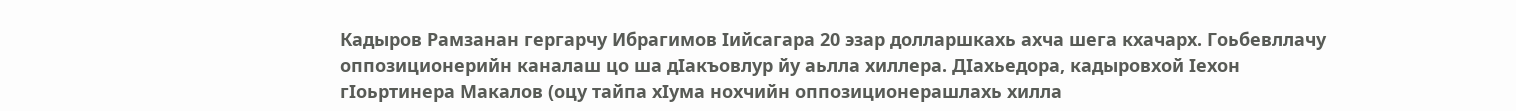Кадыров Рамзанан гергарчу Ибрагимов Iийсагара 20 эзар долларшкахь ахча шега кхачарх. Гоьбевллачу оппозиционерийн каналаш цо ша дIакъовлур йу аьлла хиллера. ДIахьедора, кадыровхой Iехон гIоьртинера Макалов (оцу тайпа хIума нохчийн оппозиционерашлахь хилла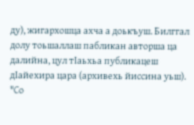ду), жигархошца ахча а доькъуш. Билггал долу тоьшаллаш пабликан авторша ца далийна, цул тIаьхьа публикацеш дIайехира цара (архивехь йиссина уьш).
"Со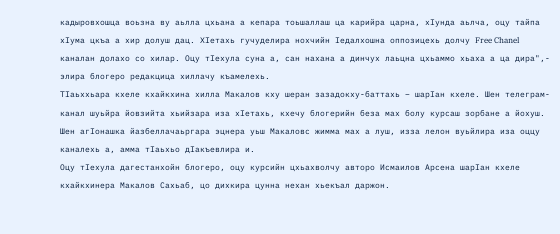кадыровхошца воьзна ву аьлла цхьана а кепара тоьшаллаш ца карийра царна, хIунда аьлча, оцу тайпа хIума цкъа а хир долуш дац. ХIетахь гучуделира нохчийн Iедалхошна оппозицехь долчу Free Chanel каналан долахо со хилар. Оцу тIехула суна а, сан нахана а динчух лаьцна цхьаммо хьаха а ца дира",- элира блогеро редакцица хиллачу къамелехь.
ТIаьххьара кхеле кхайкхина хилла Макалов кху шеран зазадокху-баттахь – шарIан кхеле. Шен телеграм-канал шуьйра йовзийта хьийзара иза хIетахь, кхечу блогерийн беза мах болу курсаш зорбане а йохуш. Шен агIонашка йазбеллачаьргара эцнера уьш Макаловс жимма мах а луш, изза лелон вуьйлира иза оццу каналехь а, амма тIаьхьо дIакъевлира и.
Оцу тIехула дагестанхойн блогеро, оцу курсийн цхьахволчу авторо Исмаилов Арсена шарIан кхеле кхайкхинера Макалов Сахьаб, цо дихкира цунна нехан хьекъал даржон.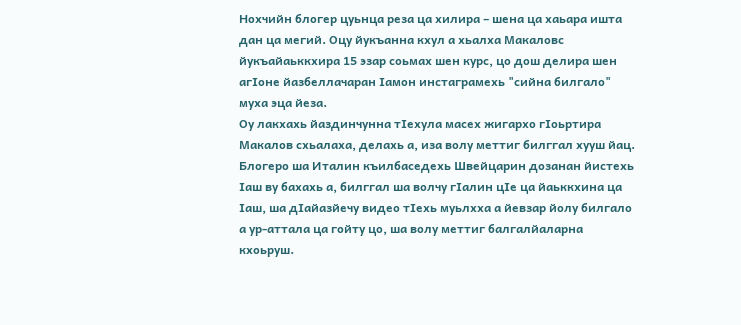Нохчийн блогер цуьнца реза ца хилира – шена ца хаьара ишта дан ца мегий. Оцу йукъанна кхул а хьалха Макаловс йукъайаьккхира 15 эзар соьмах шен курс, цо дош делира шен агIоне йазбеллачаран Iамон инстаграмехь "сийна билгало" муха эца йеза.
Оу лакхахь йаздинчунна тIехула масех жигархо гIоьртира Макалов схьалаха, делахь а, иза волу меттиг билггал хууш йац. Блогеро ша Италин къилбаседехь Швейцарин дозанан йистехь Iаш ву бахахь а, билггал ша волчу гIалин цIе ца йаьккхина ца Iаш, ша дIайазйечу видео тIехь муьлхха а йевзар йолу билгало а ур-аттала ца гойту цо, ша волу меттиг балгалйаларна кхоьруш.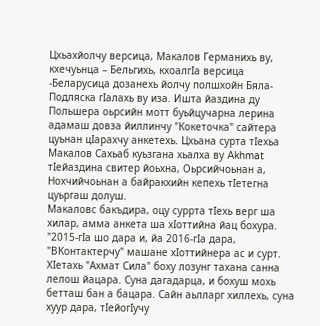Цхьахйолчу версица, Макалов Германихь ву, кхечуьнца – Бельгихь, кхоалгIа версица -Беларусица дозанехь йолчу полшхойн Бяла-Подляска гIалахь ву иза. Ишта йаздина ду Польшера оьрсийн мотт буьйцучарна лерина адамаш довза йиллинчу "Кокеточка" сайтера цуьнан цIарахчу анкетехь. Цхьана сурта тIехьа Макалов Сахьаб куьзгана хьалха ву Akhmat тIейаздина свитер йоьхна, Оьрсийчоьнан а, Нохчийчоьнан а байракхийн кепехь тIетегна цуьргаш долуш.
Макаловс бакъдира, оцу суррта тIехь верг ша хилар, амма анкета ша хIоттийна йац бохура.
"2015-гIа шо дара и, йа 2016-гIа дара, "ВКонтактерчу" машане хIоттийнера ас и сурт. ХIетахь "Ахмат Сила" боху лозунг тахана санна лелош йацара. Суна дагадарца, и бохуш мохь бетташ бан а бацара. Сайн аьлларг хиллехь, суна хуур дара, тIейогIучу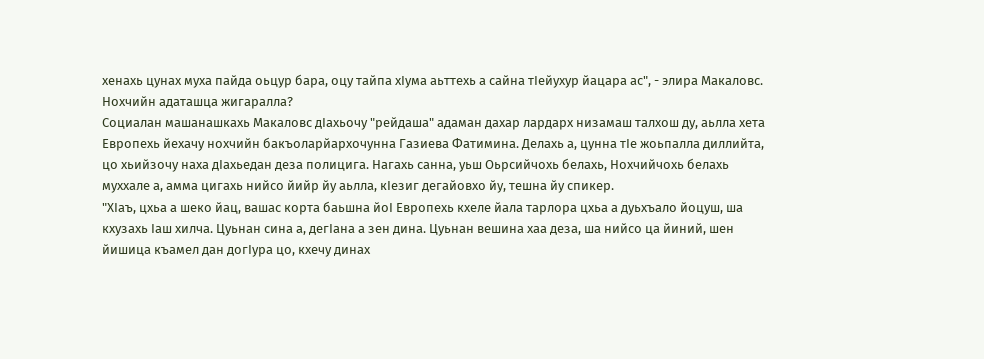хенахь цунах муха пайда оьцур бара, оцу тайпа хIума аьттехь а сайна тIейухур йацара ас", - элира Макаловс.
Нохчийн адаташца жигаралла?
Социалан машанашкахь Макаловс дIахьочу "рейдаша" адаман дахар лардарх низамаш талхош ду, аьлла хета Европехь йехачу нохчийн бакъоларйархочунна Газиева Фатимина. Делахь а, цунна тIе жоьпалла диллийта, цо хьийзочу наха дIахьедан деза полицига. Нагахь санна, уьш Оьрсийчохь белахь, Нохчийчохь белахь муххале а, амма цигахь нийсо йийр йу аьлла, кIезиг дегайовхо йу, тешна йу спикер.
"ХIаъ, цхьа а шеко йац, вашас корта баьшна йоI Европехь кхеле йала тарлора цхьа а дуьхъало йоцуш, ша кхузахь Iаш хилча. Цуьнан сина а, дегIана а зен дина. Цуьнан вешина хаа деза, ша нийсо ца йиний, шен йишица къамел дан догIура цо, кхечу динах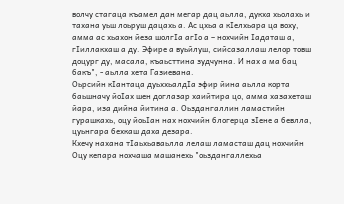волчу стагаца къамел дан мегар дац аьлла, дукха хьолахь и тахана уьш лоьруш дацахь а. Ас цхьа а кIелхьара ца воху, амма ас хьахон йеза шолгIа агIо а – нохчийн Iадаташ а, гIиллакхаш а ду. Эфире а вуьйлуш, сийсазаллаш лелор товш доцург ду, масала, къаьсттина зудчунна. И нах а ма бац бакъ", - аьлла хета Газиевана.
Оьрсийн кIантаца дуьххьалдIа эфир йина аьлла корта баьшначу йоIах шен доглазар хаийтира цо, амма хазахеташ йара, иза дийна йитина а. Оьздангаллин ламастийн гурашкахь, оцу йоьIан нах нохчийн блогерца зIене а бевлла, цуьнгара бехкаш даха дезара.
Кхечу нахана тIаьхьаваьлла лелаш ламасташ дац нохчийн
Оцу кепара нохчаша машанехь "оьздангаллехьа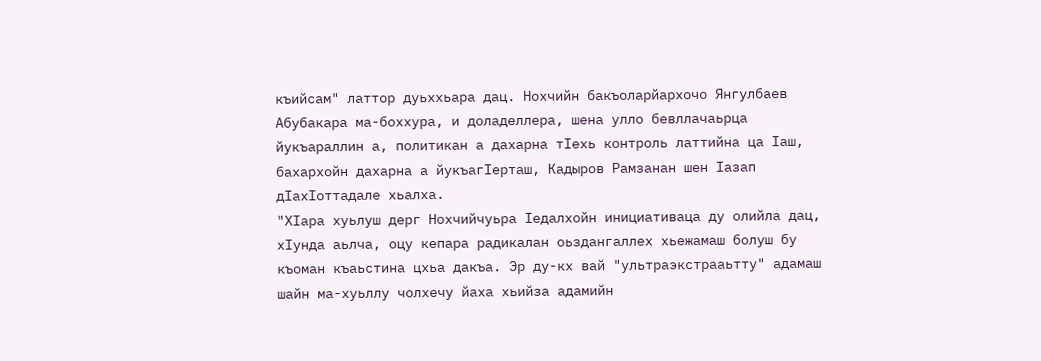къийсам" латтор дуьххьара дац. Нохчийн бакъоларйархочо Янгулбаев Абубакара ма-боххура, и доладеллера, шена улло бевллачаьрца йукъараллин а, политикан а дахарна тIехь контроль латтийна ца Iаш, бахархойн дахарна а йукъагIерташ, Кадыров Рамзанан шен Iазап дIахIоттадале хьалха.
"ХIара хуьлуш дерг Нохчийчуьра Iедалхойн инициативаца ду олийла дац, хIунда аьлча, оцу кепара радикалан оьздангаллех хьежамаш болуш бу къоман къаьстина цхьа дакъа. Эр ду-кх вай "ультраэкстрааьтту" адамаш шайн ма-хуьллу чолхечу йаха хьийза адамийн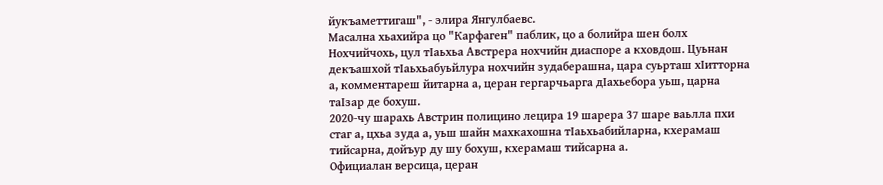йукъаметтигаш", - элира Янгулбаевс.
Масална хьахийра цо "Карфаген" паблик, цо а болийра шен болх Нохчийчохь, цул тIаьхьа Австрера нохчийн диаспоре а кховдош. Цуьнан декъашхой тIаьхьабуьйлура нохчийн зудаберашна, цара суьрташ хIитторна а, комментареш йитарна а, церан гергарчьарга дIахьебора уьш, царна таIзар де бохуш.
2020-чу шарахь Австрин полицино лецира 19 шарера 37 шаре ваьлла пхи стаг а, цхьа зуда а, уьш шайн махкахошна тIаьхьабийларна, кхерамаш тийсарна, дойъур ду шу бохуш, кхерамаш тийсарна а.
Официалан версица, церан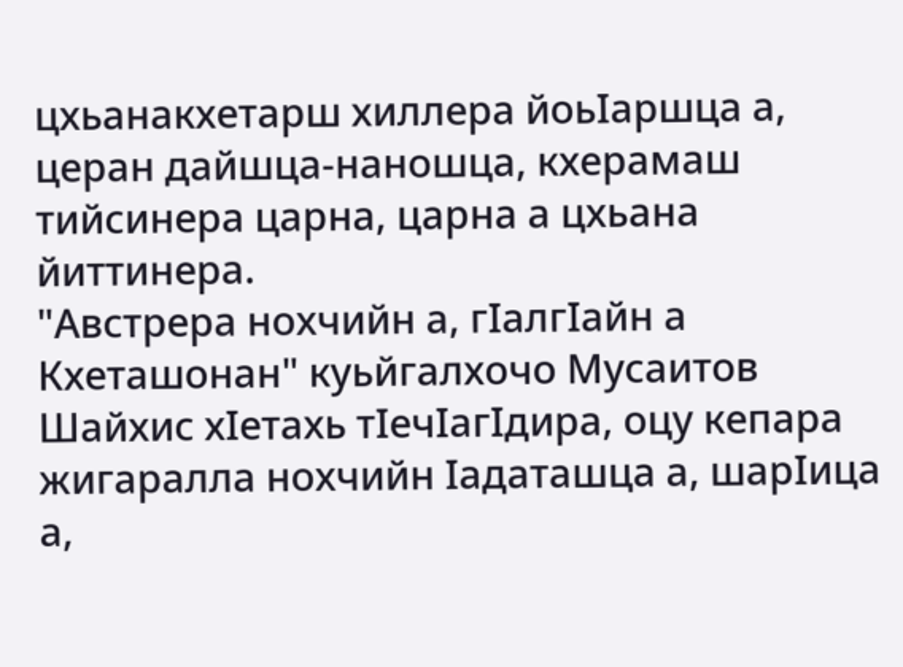цхьанакхетарш хиллера йоьIаршца а, церан дайшца-наношца, кхерамаш тийсинера царна, царна а цхьана йиттинера.
"Австрера нохчийн а, гIалгIайн а Кхеташонан" куьйгалхочо Мусаитов Шайхис хIетахь тIечIагIдира, оцу кепара жигаралла нохчийн Iадаташца а, шарIица а,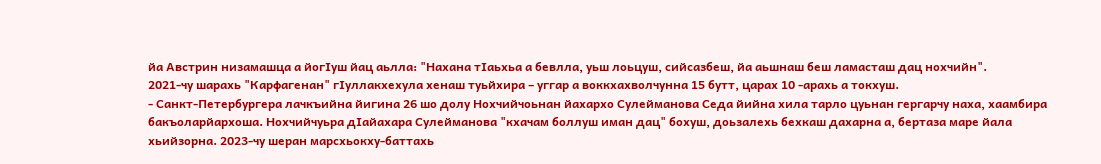йа Австрин низамашца а йогIуш йац аьлла: "Нахана тIаьхьа а бевлла, уьш лоьцуш, сийсазбеш, йа аьшнаш беш ламасташ дац нохчийн".
2021-чу шарахь "Карфагенан" гIуллакхехула хенаш туьйхира – уггар а воккхахволчунна 15 бутт, царах 10 -арахь а токхуш.
- Санкт-Петербургера лачкъийна йигина 26 шо долу Нохчийчоьнан йахархо Сулейманова Седа йийна хила тарло цуьнан гергарчу наха, хаамбира бакъоларйархоша. Нохчийчуьра дIайахара Сулейманова "кхачам боллуш иман дац" бохуш, доьзалехь бехкаш дахарна а, бертаза маре йала хьийзорна. 2023-чу шеран марсхьокху-баттахь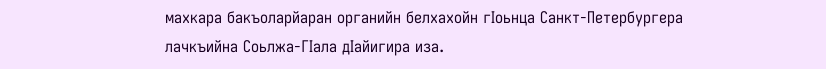махкара бакъоларйаран органийн белхахойн гIоьнца Санкт-Петербургера лачкъийна Соьлжа-ГIала дIайигира иза.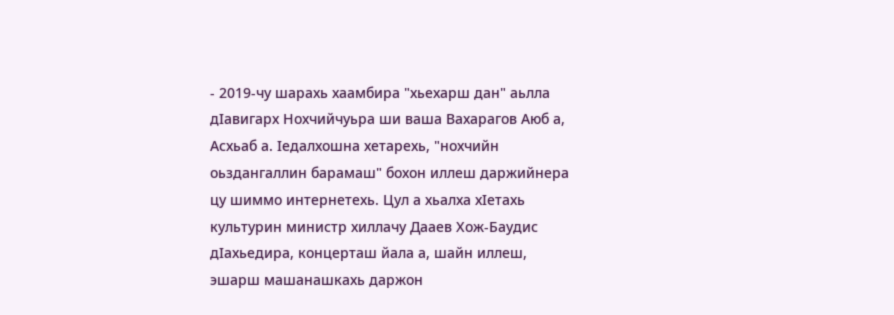- 2019-чу шарахь хаамбира "хьехарш дан" аьлла дIавигарх Нохчийчуьра ши ваша Вахарагов Аюб а, Асхьаб а. Iедалхошна хетарехь, "нохчийн оьздангаллин барамаш" бохон иллеш даржийнера цу шиммо интернетехь. Цул а хьалха хIетахь культурин министр хиллачу Дааев Хож-Баудис дIахьедира, концерташ йала а, шайн иллеш, эшарш машанашкахь даржон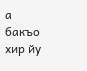а бакъо хир йу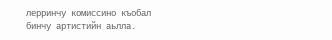лерринчу комиссино къобал бинчу артистийн аьлла.